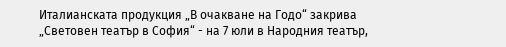Италианската продукция „В очакване на Годо“ закрива „Световен театър в София“ - на 7 юли в Народния театър,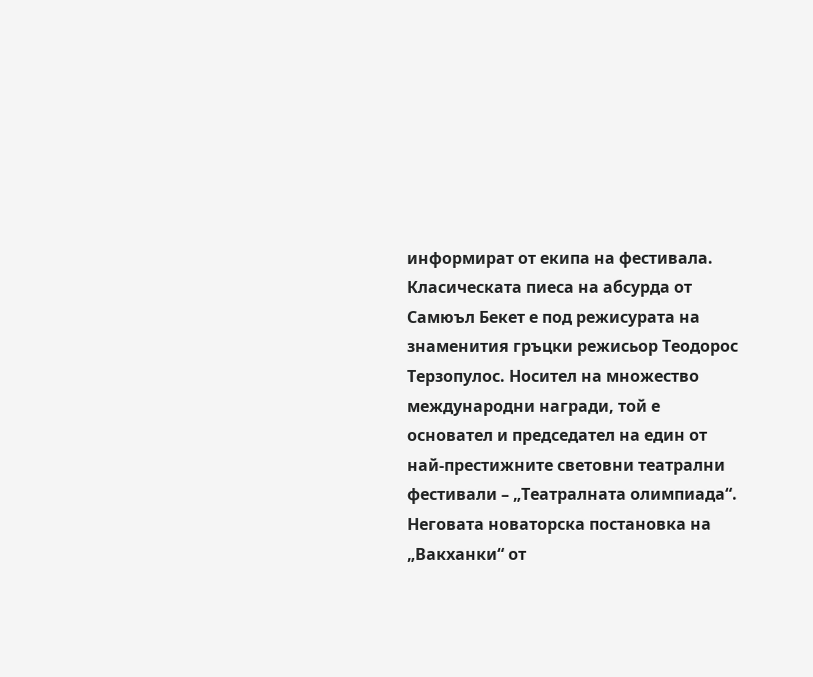информират от екипа на фестивала.
Класическата пиеса на абсурда от Самюъл Бекет е под режисурата на знаменития гръцки режисьор Теодорос Терзопулос. Носител на множество международни награди, той е основател и председател на един от най-престижните световни театрални фестивали – „Театралната олимпиада“. Неговата новаторска постановка на „Вакханки“ от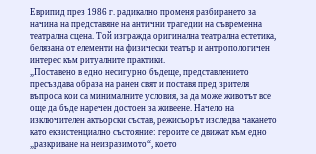Еврипид през 1986 г. радикално променя разбирането за начина на представяне на антични трагедии на съвременна театрална сцена. Той изгражда оригинална театрална естетика, белязана от елементи на физически театър и антропологичен интерес към ритуалните практики.
„Поставено в едно несигурно бъдеще, представлението пресъздава образа на ранен свят и поставя пред зрителя въпроса кои са минималните условия, за да може животът все още да бъде наречен достоен за живеене. Начело на изключителен актьорски състав, режисьорът изследва чакането като екзистенциално състояние: героите се движат към едно „разкриване на неизразимото“, което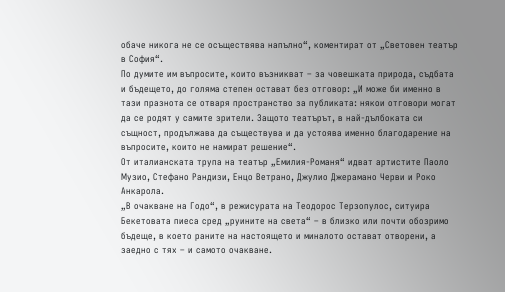обаче никога не се осъществява напълно“, коментират от „Световен театър в София“.
По думите им въпросите, които възникват – за човешката природа, съдбата и бъдещето, до голяма степен остават без отговор: „И може би именно в тази празнота се отваря пространство за публиката: някои отговори могат да се родят у самите зрители. Защото театърът, в най-дълбоката си същност, продължава да съществува и да устоява именно благодарение на въпросите, които не намират решение“.
От италианската трупа на театър „Емилия-Романя“ идват артистите Паоло Музио, Стефано Рандизи, Енцо Ветрано, Джулио Джерамано Черви и Роко Анкарола.
„В очакване на Годо“, в режисурата на Теодорос Терзопулос, ситуира Бекетовата пиеса сред „руините на света“ – в близко или почти обозримо бъдеще, в което раните на настоящето и миналото остават отворени, а заедно с тях – и самото очакване.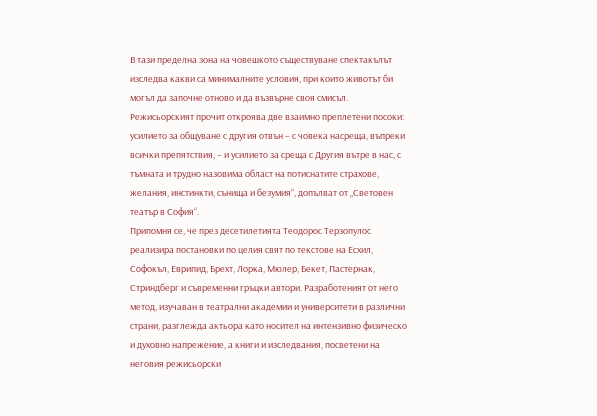В тази пределна зона на човешкото съществуване спектакълът изследва какви са минималните условия, при които животът би могъл да започне отново и да възвърне своя смисъл. Режисьорският прочит откроява две взаимно преплетени посоки: усилието за общуване с другия отвън – с човека насреща, въпреки всички препятствия, – и усилието за среща с Другия вътре в нас, с тъмната и трудно назовима област на потиснатите страхове, желания, инстинкти, сънища и безумия“, допълват от „Световен театър в София“.
Припомня се, че през десетилетията Теодорос Терзопулос реализира постановки по целия свят по текстове на Есхил, Софокъл, Еврипид, Брехт, Лорка, Мюлер, Бекет, Пастернак, Стриндберг и съвременни гръцки автори. Разработеният от него метод, изучаван в театрални академии и университети в различни страни, разглежда актьора като носител на интензивно физическо и духовно напрежение, а книги и изследвания, посветени на неговия режисьорски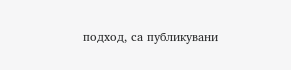подход, са публикувани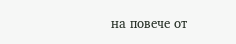на повече от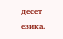десет езика.